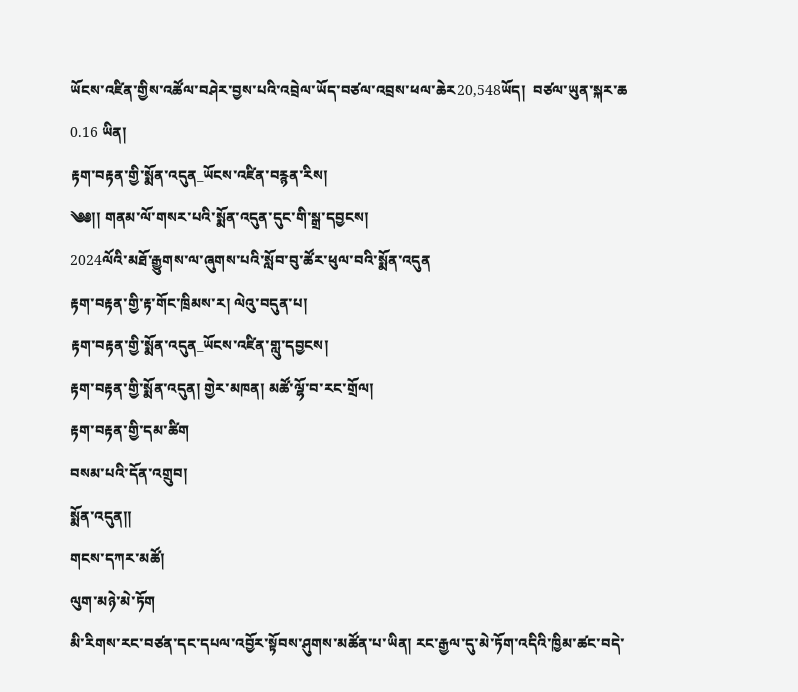ཡོངས་འཛིན་གྱིས་འཚོལ་བཤེར་བྱས་པའི་འབྲེལ་ཡོད་བཙལ་འབྲས་ཕལ་ཆེར20,548ཡོད།  བཙལ་ཡུན་སྐར་ཆ 0.16 ཡིན།
རྟག་བརྟན་གྱི་སྨོན་འདུན_ཡོངས་འཛིན་བརྙན་རིས།
༄༅།། གནམ་ལོ་གསར་པའི་སྨོན་འདུན་དུང་གི་སྒྲ་དབྱངས།
2024ལོའི་མཐོ་རྒྱུགས་ལ་ཞུགས་པའི་སློབ་བུ་ཚོར་ཕུལ་བའི་སྨོན་འདུན
རྟག་བརྟན་གྱི་རྟ་གོང་ཁྲིམས་ར། ལེའུ་བདུན་པ།
རྟག་བརྟན་གྱི་སྨོན་འདུན_ཡོངས་འཛིན་གླུ་དབྱངས།
རྟག་བརྟན་གྱི་སྨོན་འདུན། གྱེར་མཁན། མཚོ་ལྷོ་བ་རང་གྲོལ།
རྟག་བརྟན་གྱི་དམ་ཚིག
བསམ་པའི་དོན་འགྲུབ།
སྨོན་འདུན།།
གངས་དཀར་མཚོ།
ལུག་མཉེ་མེ་ཏོག
མི་རིགས་རང་བཙན་དང་དཔལ་འབྱོར་སྟོབས་ཤུགས་མཚོན་པ་ཡིན། རང་རྒྱལ་དུ་མེ་ཏོག་འདིའི་ཁྱིམ་ཚང་བདེ་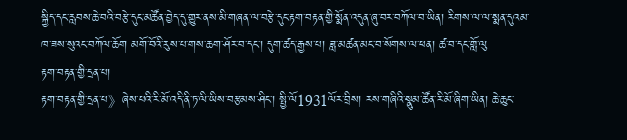སྐྱིད་དང་རླབས་ཆེ་བའི་བརྩེ་དུང་མཚོན་བྱེད་དུ་གྱུར་ནས་མི་གཞན་ལ་བརྩེ་དུང་རྟག་བརྟན་གྱི་སྨོན་འདུན་ཞུ་བར་བཀོལ་བ་ཡིན། རིགས་ལ་ལ་སྨན་དུའམ་ཁ་ཟས་སུའང་བཀོལ་ཆོག མགོ་བོའི་རུས་པ་གས་ཆག་ཤོར་བ་དང་། དུག་ཚད་རྒྱས་པ། ཟླ་མཚན་མང་བ་སོགས་ལ་ཕན། ཚ་བ་དང་གློ་ལུ
རྟག་བརྟན་གྱི་དྲན་པ།
རྟག་བརྟན་གྱི་དྲན་པ》ཞེས་པའི་རི་མོ་འདི་ནི་ཏ་ལི་ཡིས་བརྩམས་ཤིང་། སྤྱི་ལོ1931ལོར་བྲིས། རས་གཞིའི་སྣུམ་ཚོན་རི་མོ་ཞིག་ཡིན། ཆེ་ཆུང་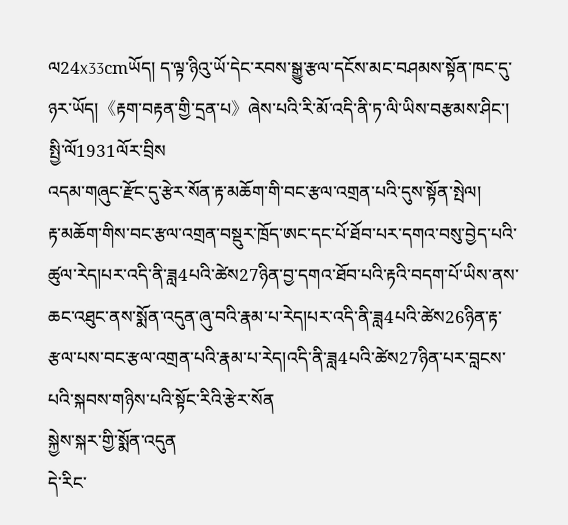ལ24x33cmཡོད། ད་ལྟ་ཉིའུ་ཡོ་དེང་རབས་སྒྱུ་རྩལ་དངོས་མང་བཤམས་སྟོན་ཁང་དུ་ཉར་ཡོད།《རྟག་བརྟན་གྱི་དྲན་པ》ཞེས་པའི་རི་མོ་འདི་ནི་ཏ་ལི་ཡིས་བརྩམས་ཤིང་། སྤྱི་ལོ1931ལོར་བྲིས
འདམ་གཞུང་རྫོང་དུ་རྩེར་སོན་རྟ་མཆོག་གི་བང་རྩལ་འགྲན་པའི་དུས་སྟོན་སྤེལ།
རྟ་མཆོག་གིས་བང་རྩལ་འགྲན་བསྡུར་ཁྲོད་ཨང་དང་པོ་ཐོབ་པར་དགའ་བསུ་བྱེད་པའི་ཚུལ་རེད།པར་འདི་ནི་ཟླ4པའི་ཚེས27ཉིན་བྱ་དགའ་ཐོབ་པའི་རྟའི་བདག་པོ་ཡིས་ནས་ཆང་འཐུང་ནས་སྨོན་འདུན་ཞུ་བའི་རྣམ་པ་རེད།པར་འདི་ནི་ཟླ4པའི་ཚེས26ཉིན་རྟ་རྩལ་པས་བང་རྩལ་འགྲན་པའི་རྣམ་པ་རེད།འདི་ནི་ཟླ4པའི་ཚེས27ཉིན་པར་བླངས་པའི་སྐབས་གཉིས་པའི་སྟོང་རིའི་རྩེར་སོན
སྐྱེས་སྐར་གྱི་སྨོན་འདུན
དེ་རིང་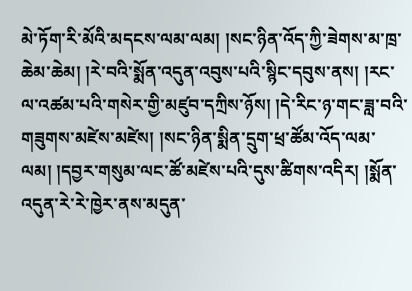མེ་ཏོག་རི་མོའི་མདངས་ལམ་ལམ། །སང་ཉིན་འོད་ཀྱི་ཟེགས་མ་ཁྲ་ཆེམ་ཆེམ། །རེ་བའི་སྨོན་འདུན་འབུས་པའི་སྙིང་དབུས་ནས། །རང་ལ་འཚམ་པའི་གསེར་གྱི་མཛུབ་དཀྲིས་ཉོས། །དེ་རིང་ཉ་གང་ཟླ་བའི་གཟུགས་མཛེས་མཛེས། །སང་ཉིན་སྨིན་དྲུག་ཕྲ་ཚོམ་འོད་ལམ་ལམ། །དབྱར་གསུམ་ལང་ཚོ་མཛེས་པའི་དུས་ཚིགས་འདིར། །སྨོན་འདུན་རེ་རེ་ཁྱེར་ནས་མདུན་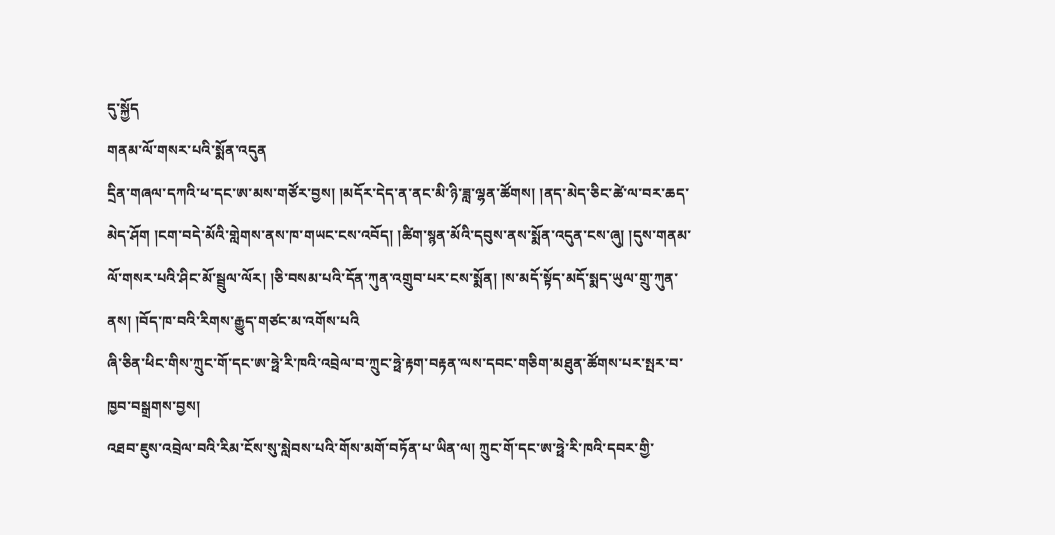དུ་སྐྱོད
གནམ་ལོ་གསར་པའི་སྨོན་འདུན
དྲིན་གཞལ་དཀའི་ཕ་དང་ཨ་མས་གཙོར་བྱས། །མདོར་དེད་ན་ནང་མི་ཉི་ཟླ་ལྷན་ཚོགས། །ནད་མེད་ཅིང་ཚེ་ལ་བར་ཆད་མེད་ཤོག །ངག་བདེ་མོའི་གླེགས་ནས་ཁ་གཡང་ངས་འབོད། །ཚིག་སྙན་མོའི་དབུས་ནས་སྨོན་འདུན་ངས་ཞུ། །དུས་གནམ་ལོ་གསར་པའི་ཤིང་མོ་སྦྲུལ་ལོར། །ཅི་བསམ་པའི་དོན་ཀུན་འགྲུབ་པར་ངས་སྨོན། །ས་མདོ་སྟོད་མདོ་སྨད་ཡུལ་གྲུ་ཀུན་ནས། །བོད་ཁ་བའི་རིགས་རྒྱུད་གཙང་མ་འགོས་པའི
ཞི་ཅིན་ཕིང་གིས་ཀྲུང་གོ་དང་ཨ་ཧྥེ་རི་ཁའི་འབྲེལ་བ་ཀྲུང་ཧྥེ་རྟག་བརྟན་ལས་དབང་གཅིག་མཐུན་ཚོགས་པར་སྤར་བ་ཁྱབ་བསྒྲགས་བྱས།
འཐབ་ཇུས་འབྲེལ་བའི་རིམ་ངོས་སུ་སླེབས་པའི་གོས་མགོ་བཏོན་པ་ཡིན་ལ། ཀྲུང་གོ་དང་ཨ་ཧྥེ་རི་ཁའི་དབར་གྱི་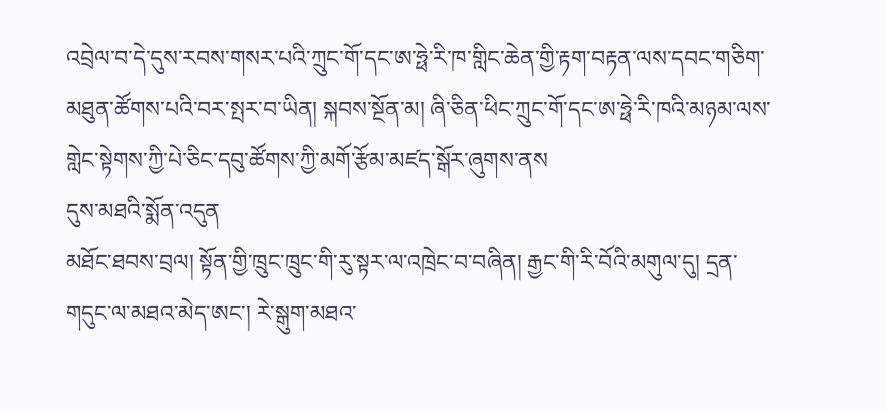འབྲེལ་བ་དེ་དུས་རབས་གསར་པའི་ཀྲུང་གོ་དང་ཨ་ཧྥེ་རི་ཁ་གླིང་ཆེན་གྱི་རྟག་བརྟན་ལས་དབང་གཅིག་མཐུན་ཚོགས་པའི་བར་སྤར་བ་ཡིན། སྐབས་སྔོན་མ། ཞི་ཅིན་ཕིང་ཀྲུང་གོ་དང་ཨ་ཧྥེ་རི་ཁའི་མཉམ་ལས་གླེང་སྟེགས་ཀྱི་པེ་ཅིང་དབུ་ཚོགས་ཀྱི་མགོ་རྩོམ་མཛད་སྒོར་ཞུགས་ནས
དུས་མཐའི་སྨོན་འདུན
མཐོང་ཐབས་བྲལ། སྟོན་གྱི་ཁྲུང་ཁྲུང་གི་རུ་སྟར་ལ་འཁྲེང་བ་བཞིན། རྒྱང་གི་རི་བོའི་མགུལ་དུ། དྲན་གདུང་ལ་མཐའ་མེད་ཨང་། རེ་སྒུག་མཐའ་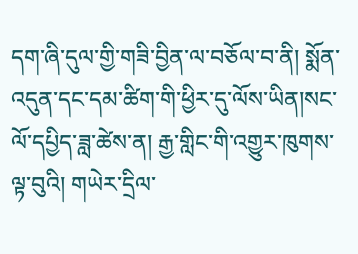དག་ཞི་དུལ་གྱི་གཟི་བྱིན་ལ་བཅོལ་བ་ནི། སྨོན་འདུན་དང་དམ་ཚིག་གི་ཕྱིར་དུ་ལོས་ཡིན།སང་ལོ་དཔྱིད་ཟླ་ཚེས་ན། རྒྱ་གླིང་གི་འགྱུར་ཁུགས་ལྟ་བུའི། གཡེར་དྲིལ་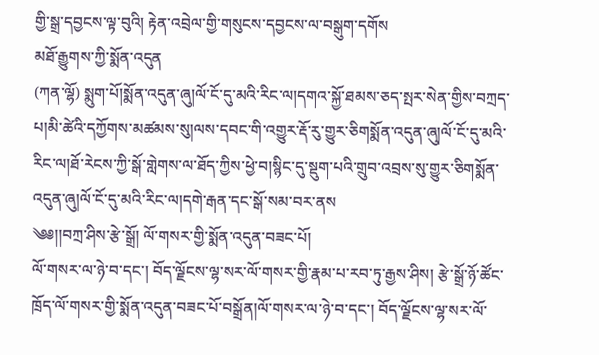གྱི་སྒྲ་དབྱངས་ལྟ་བུའི། རྟེན་འབྲེལ་གྱི་གསུངས་དབྱངས་ལ་བསྒུག་དགོས
མཐོ་རྒྱུགས་ཀྱི་སྨོན་འདུན
(ཀན་ལྷོ) སྨུག་པོ།སྨོན་འདུན་ཞུ།ལོ་ངོ་དུ་མའི་རིང་ལ།དགའ་སྐྱོ་ཐམས་ཅད་སྤར་སེན་གྱིས་བཀྲད་པ།མི་ཚེའི་དཀྱོགས་མཚམས་སུ།ལས་དབང་གི་འགྱུར་རྡོ་རུ་གྱུར་ཅིགསྨོན་འདུན་ཞུ།ལོ་ངོ་དུ་མའི་རིང་ལ།ཐོ་རེངས་ཀྱི་སྒོ་གླེགས་ལ་ཐོད་ཀྱིས་ཕྱེ་བ།སྙིང་དུ་སྡུག་པའི་གྲུབ་འབྲས་སུ་གྱུར་ཅིགསྨོན་འདུན་ཞུ།ལོ་ངོ་དུ་མའི་རིང་ལ།དགེ་རྒན་དང་སྒོ་སམ་བར་ནས
༄༅།།བཀྲ་ཤིས་རྩེ་སྒྲོ། ལོ་གསར་གྱི་སྨོན་འདུན་བཟང་པོ།
ལོ་གསར་ལ་ཉེ་བ་དང་། བོད་ལྗོངས་ལྷ་སར་ལོ་གསར་གྱི་རྣམ་པ་རབ་ཏུ་རྒྱས་ཤིས། རྩེ་སྒྲོ་ཉོ་ཚོང་ཁྲོད་ལོ་གསར་གྱི་སྨོན་འདུན་བཟང་པོ་བསྒྲོན།ལོ་གསར་ལ་ཉེ་བ་དང་། བོད་ལྗོངས་ལྷ་སར་ལོ་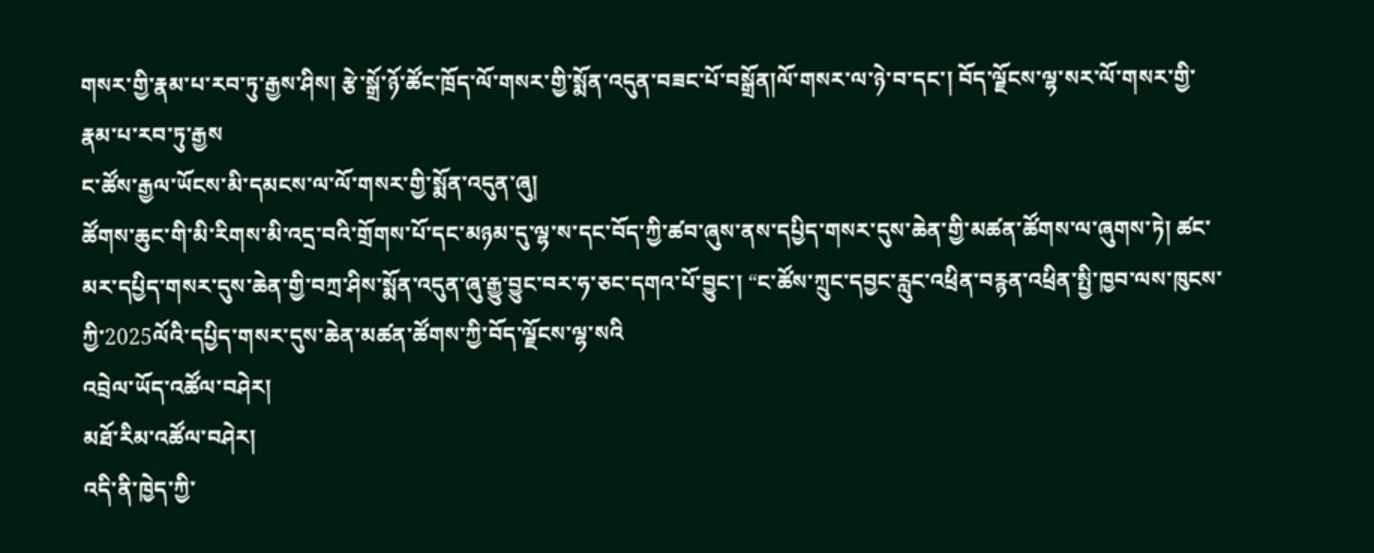གསར་གྱི་རྣམ་པ་རབ་ཏུ་རྒྱས་ཤིས། རྩེ་སྒྲོ་ཉོ་ཚོང་ཁྲོད་ལོ་གསར་གྱི་སྨོན་འདུན་བཟང་པོ་བསྒྲོན།ལོ་གསར་ལ་ཉེ་བ་དང་། བོད་ལྗོངས་ལྷ་སར་ལོ་གསར་གྱི་རྣམ་པ་རབ་ཏུ་རྒྱས
ང་ཚོས་རྒྱལ་ཡོངས་མི་དམངས་ལ་ལོ་གསར་གྱི་སྨོན་འདུན་ཞུ།
ཚོགས་ཆུང་གི་མི་རིགས་མི་འདྲ་བའི་གྲོགས་པོ་དང་མཉམ་དུ་ལྷ་ས་དང་བོད་ཀྱི་ཚབ་ཞུས་ནས་དཔྱིད་གསར་དུས་ཆེན་གྱི་མཚན་ཚོགས་ལ་ཞུགས་ཏེ། ཚང་མར་དཔྱིད་གསར་དུས་ཆེན་གྱི་བཀྲ་ཤིས་སྨོན་འདུན་ཞུ་རྒྱུ་བྱུང་བར་ཧ་ཅང་དགའ་པོ་བྱུང་། “ང་ཚོས་ཀྲུང་དབྱང་རླུང་འཕྲིན་བརྙན་འཕྲིན་སྤྱི་ཁྱབ་ལས་ཁུངས་ཀྱི་2025ལོའི་དཔྱིད་གསར་དུས་ཆེན་མཚན་ཚོགས་ཀྱི་བོད་ལྗོངས་ལྷ་སའི
འབྲེལ་ཡོད་འཚོལ་བཤེར།
མཐོ་རིམ་འཚོལ་བཤེར།
འདི་ནི་ཁྱེད་ཀྱི་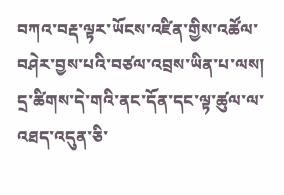བཀའ་བརྡ་ལྟར་ཡོངས་འཛིན་གྱིས་འཚོལ་བཤེར་བྱས་པའི་བཙལ་འབྲས་ཡིན་པ་ལས། དྲ་ཚིགས་དེ་གའི་ནང་དོན་དང་ལྟ་ཚུལ་ལ་འཐད་འདུན་ཅི་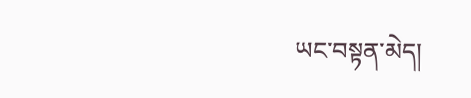ཡང་བསྟན་མེད།